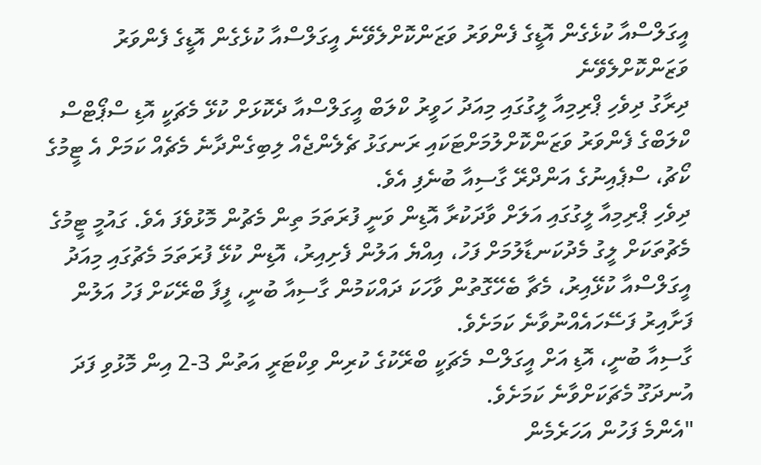އީގަލްސްއާ ކުޅެގެން އޮޑީގެ ފެންވަރު ވަޒަންކޮށްލެވޭނެ އީގަލްސްއާ ކުޅެގެން އޮޑީގެ ފެންވަރު ވަޒަންކޮށްލެވޭނެ
ދިރާގު ދިވެހި ޕްރިމިއާ ލީގުގައި މިއަދު ހަވީރު ކްލަބް އީގަލްސްއާ ދެކޮޅަށް ކުޅޭ މެޗަކީ އޮޑި ސްޕޯޓްސް ކްލަބްގެ ފެންވަރު ވަޒަންކޮށްލުމަށްޓަކައި ރަނގަޅު ޗެލެންޖެއް ލިބިގެންދާނެ މެޗެއް ކަމަށް އެ ޓީމުގެ ކޯޗު، ސްޕެއިނުގެ އަންދްރޭ ގާސިއާ ބުނެފި އެވެ.
ދިވެހި ޕްރިމިއާ ލީގުގައި އަލަށް ވާދަކުރާ އޮޑިން ވަނީ ފުރަތަމަ ތިން މެޗުން މޮޅުވެފަ އެވެ. ގައުމީ ޓީމުގެ މެޗުތަކަށް ލީގު މެދުކަނޑާލުމަށް ފަހު، އިއްޔެ އަލުން ފެށިއިރު، އޮޑިން ކުޅޭ ފުރަތަމަ މެޗުގައި މިއަދު އީގަލްސްއާ ކުޅޭއިރު، މެޗާ ބެހޭގޮތުން ވާހަކަ ދައްކަމުން ގާސިއާ ބުނީ، ފީފާ ބްރޭކަށް ފަހު އަލުން ފަށާއިރު ފަސޭހައެއްނުވާނެ ކަމަށެވެ.
ގާސިއާ ބުނީ، އޮޑި އަށް އީގަލްސް މެޗަކީ ބްރޭކުގެ ކުރިން ވިކްޓަރީ އަތުން 3-2 އިން މޮޅުވި ފަދަ އުނދަގޫ މެޗަކަށްވާނެ ކަމަށެވެ.
"އެންމެ ފަހުން އަހަރެމެން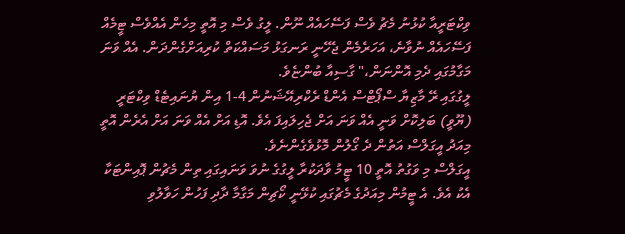ވިކްޓަރީއާ ކުޅުނު މެޗު ވެސް ފަސޭހައެއް ނޫން. ލީގު ވެސް މި އޮތީ މިހެން އެއްވެސް ޓީމެއް ފަސޭހައެއް ނުވާނެ، އަހަރެމެން ޖެހޭނީ ރަނގަޅު މަސައްކަތް ކުރިއަށްގެންދަން. އެއް ވަނަ މަގާމުގައި ދެމި އޮންނަން،" ގާސިއާ ބުންޏެވެ.
ލީގުގައި ރޭ މާޒިޔާ ސްޕޯޓްސް އެންޑް ރެކްރިއޭޝަނުން 4-1 އިން ޔުނައިޓެޑް ވިކްޓަރީ (ޔޫވީ) ބަލިކޮށް ވަނީ އެއް ވަނަ އަށް ޖެހިލައިފަ އެވެ. އޮޑި އަށް އެއް ވަނަ އަށް އެރެން އޮތީ މިއަދު އީގަލްސް އަތުން ދެ ގޯލުން މޮޅުވެގެންނެވެ.
އީގަލްސް މި ވަގުތު އޮތީ 10 ޓީމު ވާދަކުރާ ލީގުގެ ނުވަ ވަނައިގައި ތިން މެޗުން ޕޮއިންޓަކާ އެކު އެވެ. އެ ޓީމުން މިއަދުގެ މެޗުގައި ކުޅޭނީ ކޯޗިން މަގާމާ ދާދި ފަހުން ހަވާލުވި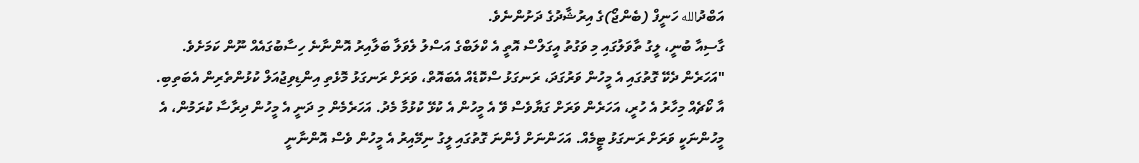އަބްދުالله ހަނީފް (ބެންޖޯ)ގެ އިރުޝާދުގެ ދަށުންނެވެ.
ގާސިއާ ބުނީ، ލީގު ތާވަލުގައި މި ވަގުތު އީގަލްސް އޮތީ އެ ކްލަބްގެ އަސްލު ލެވަލާ ބަލާއިރު އޮންނާނެ ހިސާބުގައެއް ނޫން ކަމަށެވެ.
"އަހަރެން ދެކޭ ގޮތުގައި އެ މީހުން ވަރުގަދަ، ރަނގަޅު ސްކޮޑެއް އެބައޮތް، ވަރަށް ރަނގަޅު މޮޅެތި އިންޑިވިޖުއަލް ކުޅުންތެރިން އެބަތިބި. އާ ކޯޗެއް މިހާރު އެ ހުރީ، އަހަރެން ވަރަށް ގަޔާވެސް ވޭ އެ މީހުން އެ ކުޅޭ ކުޅުމާ މެދު. އަހަރެމެން މި ދަނީ އެ މީހުން ދިރާސާ ކުރަމުން، އެ މީހުންނަކީ ވަރަށް ރަނގަޅު ޓީމެއް. އަހަންނަށް ފެންނަ ގޮތުގައި ލީގު ނިމޭއިރު އެ މީހުން ވެސް އޮންނާނީ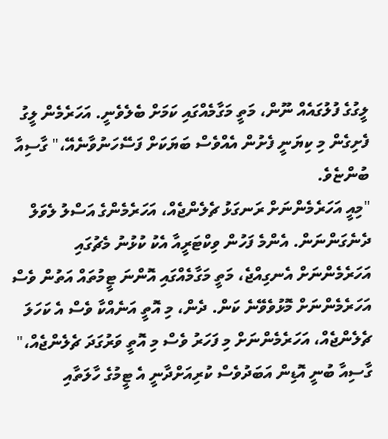ލީގުގެ ފުލުގައެއް ނޫން، މަތީ މަގާމެއްގައި ކަމަށް ބެލެވެނީ. އަހަރެމެން ލީގު ފެށިގެން މި ކިޔަނީ ފެށުން އެއްވެސް ބަޔަކަށް ފަސޭހަނުވާނެއޭ،" ގާސިއާ ބުންޏެވެ.
"މިއީ އަހަރެމެންނަށް ރަނގަޅު ޗެލެންޖެއް، އަހަރެމެންގެ އަސްލު ލެވަލް ދެނެގަންނަން. އެންމެ ފަހުން ވިކްޓަރީއާ އެކު ކުޅުނު މެޗުގައި އަހަރެމެންނަށް އެނގިއްޖެ، މަތީ މަގާމެއްގައި އޮންނަ ޓީމުތައް އަތުން ވެސް އަހަރެމެންނަށް މޮޅުވެވޭނެ ކަން. ދެން، މި އޮތީ އަނެއްކާ ވެސް އެ ކަހަލަ ޗެލެންޖެއް، އަހަރެމެންނަށް މި ފަހަރު ވެސް މި އޮތީ ވަރުގަދަ ޗެލެންޖެއް،"
ގާސިއާ ބުނީ އޮޑިން އަބަދުވެސް ކުރިއަށްދާނީ އެ ޓީމުގެ ހާލަތާއި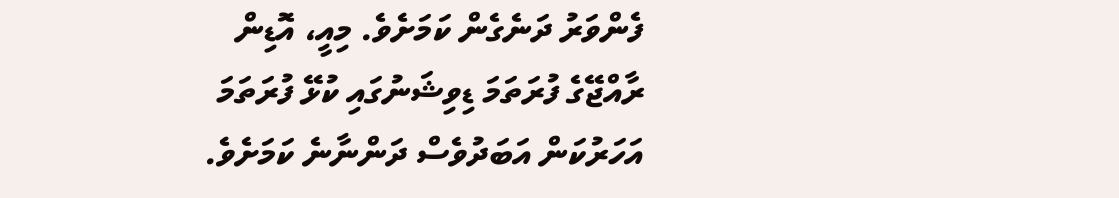ފެންވަރު ދަނެގެން ކަމަށެވެ. މިއީ، އޮޑިން ރާއްޖޭގެ ފުރަތަމަ ޑިވިޝަނުގައި ކުޅޭ ފުރަތަމަ އަހަރުކަން އަބަދުވެސް ދަންނާނެ ކަމަށެވެ.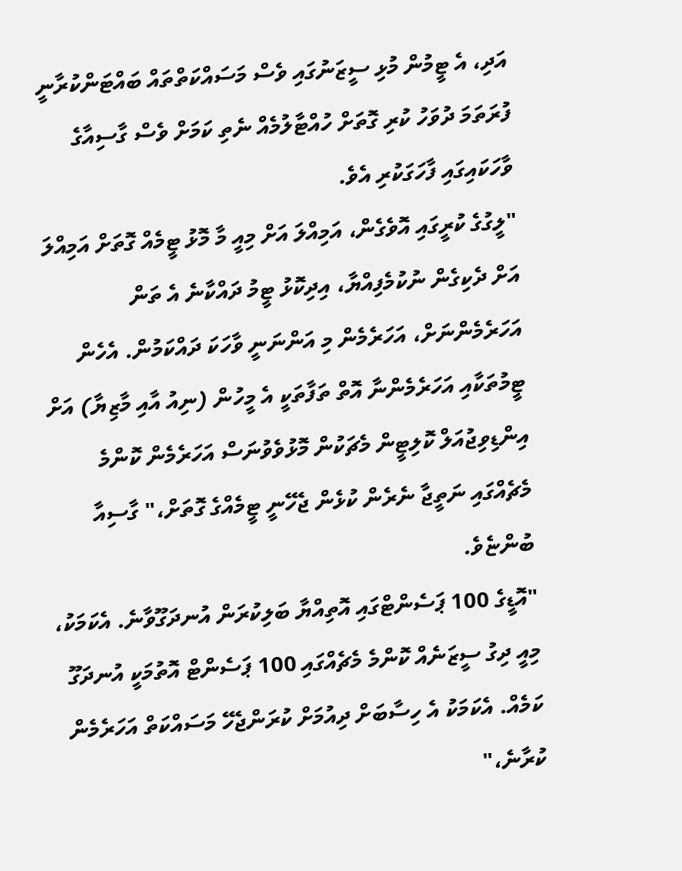އަދި، އެ ޓީމުން މުޅި ސީޒަނުގައި ވެސް މަސައްކަތްތައް ބައްޓަންކުރާނީ ފުރަތަމަ ދުވަހު ކުރި ގޮތަށް ހުއްޓާލުމެއް ނެތި ކަމަށް ވެސް ގާސިއާގެ ވާހަކައިގައި ފާހަގަކުރި އެވެ.
"ލީގުގެ ކުރީގައި އޮވެގެން، އަމިއްލަ އަށް މިއީ މާ މޮޅު ޓީމެއް ގޮތަށް އަމިއްލަ އަށް ދެކިގެން ނުކުމެފިއްޔާ، އިދިކޮޅު ޓީމު ދައްކާނެ އެ ތަން އަހަރެމެންނަށް، އަހަރެމެން މި އަންނަނީ ވާހަކަ ދައްކަމުން. އެހެން ޓީމުތަކާއި އަހަރެމެންނާ އޮތް ތަފާތަކީ އެ މީހުން (ނިއު އާއި މާޒިޔާ) އަށް އިންޑިވިޖުއަލް ކޮލިޓީން މެޗަކުން މޮޅުވެވުނަސް އަހަރެމެން ކޮންމެ މެޗެއްގައި ނަތީޖާ ނެރެން ކުޅެން ޖެހޭނީ ޓީމެއްގެ ގޮތަށް،" ގާސިއާ ބުންޏެވެ.
"އޮޑީގެ 100 ޕަސެންޓްގައި އޮތިއްޔާ ބަލިކުރަން އުނދަގޫވާނެ. އެކަމަކު، މިއީ ދިގު ސީޒަނެއް ކޮންމެ މެޗެއްގައި 100 ޕަސެންޓް އޮތުމަކީ އުނދަގޫ ކަމެއް. އެކަމަކު އެ ހިސާބަށް ދިއުމަށް ކުރަންޖެހޭ މަސައްކަތް އަހަރެމެން ކުރާނެ،"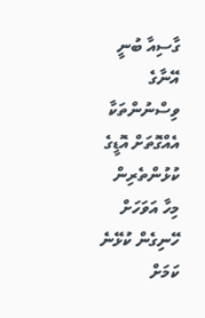ގާސިއާ ބުނީ އޭނާގެ ވިސްނުންތަކާ އެއްގޮތަށް އޮޑީގެ ކުޅުންތެރިން މިހާ އަވަހަށް ހޭނިގެން ކުޅޭނެ ކަމަށް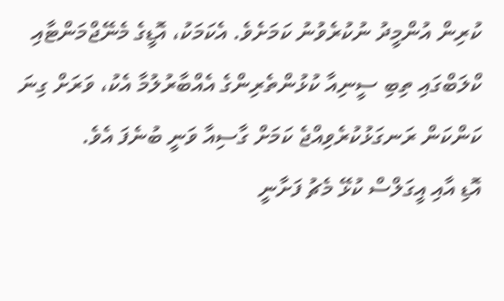ކުރިން އުންމީދު ނުކުރެވުނު ކަމަށެވެ. އެކަމަކު، އޮޑީގެ މެނޭޖްމަންޓާއި ކްލަބްގައި ތިބި ސީނިއާ ކުޅުންތެރިންގެ އެއްބާރުލުމާ އެކު، ވަރަށް ގިނަ ކަންކަން ރަނގަޅުކުރެވިއްޖެ ކަމަށް ގާސިއާ ވަނީ ބުނެފަ އެވެ.
އޮޑި އާއި އީގަލްސް ކުޅޭ މެޗު ފަށާނީ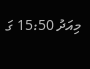މިއަދު 15:50 ގަ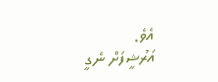އެވެ.
އަރުޝީފަށް ނެގީ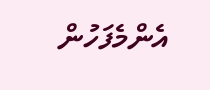އެންމެފަހުން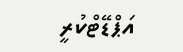އަޕްޑޭޓްކުރީ